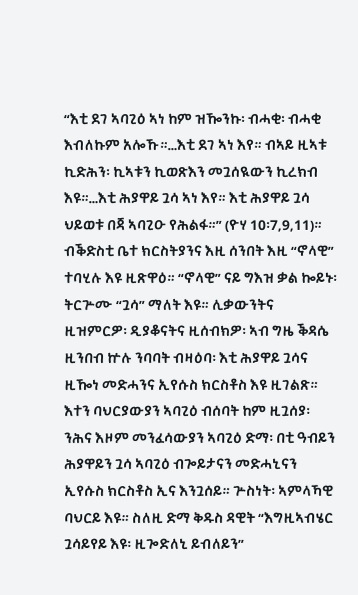“እቲ ደገ ኣባጊዕ ኣነ ከም ዝዀንኩ፡ ብሓቂ፡ ብሓቂ እብለኩም አሎኹ።…እቲ ደገ ኣነ እየ። ብኣይ ዚኣቱ ኪድሕን፡ ኪኣቱን ኪወጽእን መጓሰዪውን ኪረክብ እዩ።…እቲ ሕያዋይ ጓሳ ኣነ እየ። እቲ ሕያዋይ ጓሳ ህይወቱ በጃ ኣባጊዑ የሕልፋ።” (ዮሃ 10፡7,9,11)።
ብቕድስቲ ቤተ ክርስትያንና እዚ ሰንበት እዚ “ኖላዊ” ተባሂሉ እዩ ዚጽዋዕ። “ኖላዊ” ናይ ግእዝ ቃል ኰይኑ፡ ትርጕሙ “ጓሳ” ማለት እዩ። ሊቃውንትና ዚዝምርዎ፡ ዲያቆናትና ዚሰብክዎ፡ ኣብ ግዜ ቕዳሴ ዚንበብ ኵሉ ንባባት ብዛዕባ፡ እቲ ሕያዋይ ጓሳና ዚዀነ መድሓንና ኢየሱስ ክርስቶስ እዩ ዚገልጽ። እተን ባህርያውያን ኣባጊዕ ብሰባት ከም ዚጓሰያ፡ ንሕና እዞም መንፈሳውያን ኣባጊዕ ድማ፡ በቲ ዓብይን ሕያዋይን ጓሳ ኣባጊዕ ብጐይታናን መድሓኒናን ኢየሱስ ክርስቶስ ኢና እንጓሰይ። ጕስነት፡ ኣምላኻዊ ባህርይ እዩ። ስለዚ ድማ ቅዱስ ዳዊት “እግዚኣብሄር ጓሳይየይ እዩ፡ ዚጐድለኒ ይብለይን”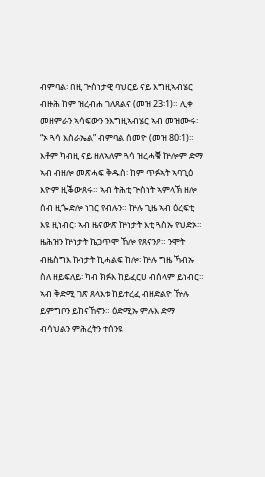ብምባል፡ በዚ ጕስነታዊ ባህርይ ናይ እግዚኣብሄር ብዙሕ ከም ዝረብሐ ገለጸልና (መዝ 23፡1)። ሊቀ መዘምራን ኣሳፍውን ንእግዚኣብሄር ኣብ መዝሙሩ፡ “ኦ ጓሳ እስራኤል” ብምባል ሰመዮ (መዝ 80፡1)። እቶም ካብዚ ናይ ዘለኣለም ጓሳ ዝረሓቑ ኵሎም ድማ ኣብ ብዘሎ መጽሓፍ ቅዱስ፡ ከም ጥፉኣት ኣባጊዕ እዮም ዚቕውጸሩ። ኣብ ትሕቲ ጕስነት ኣምላኽ ዘሎ ሰብ ዚጐድሎ ነገር የብሉን። ኵሉ ጊዜ ኣብ ዕረፍቲ እዩ ዚነብር፡ ኣብ ዜናውጽ ኵነታት እቲ ጓስኡ የህድኦ። ዜሕዝን ኵነታት ኬጋጥሞ ኸሎ የጸናንዖ። ንሞት ብዜስግእ ኩነታት ኪሓልፍ ከሎ፡ ኵሉ ግዜ ኻብኡ ስለ ዘይፍለይ፡ ካብ ክፉእ ከይፈርሀ ብሰላም ይነብር። ኣብ ቅድሚ ገጽ ጸላእቱ ከይተረፈ ብዘድልዮ ዅሉ ይምግቦን ይከናኸኖን። ዕድሚኡ ምሉእ ድማ ብሳህልን ምሕረትን ተሰንዩ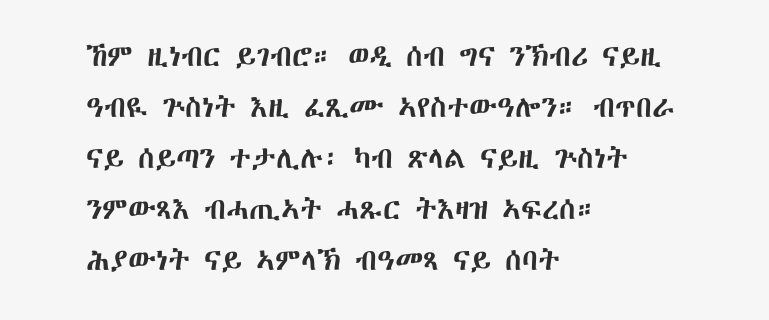ኸም ዚነብር ይገብሮ። ወዲ ሰብ ግና ንኽብሪ ናይዚ ዓብዪ ጕስነት እዚ ፈጺሙ ኣየስተውዓሎን። ብጥበራ ናይ ሰይጣን ተታሊሉ፡ ካብ ጽላል ናይዚ ጕስነት ንምውጻእ ብሓጢኣት ሓጹር ትእዛዝ ኣፍረሰ። ሕያውነት ናይ ኣምላኽ ብዓመጻ ናይ ሰባት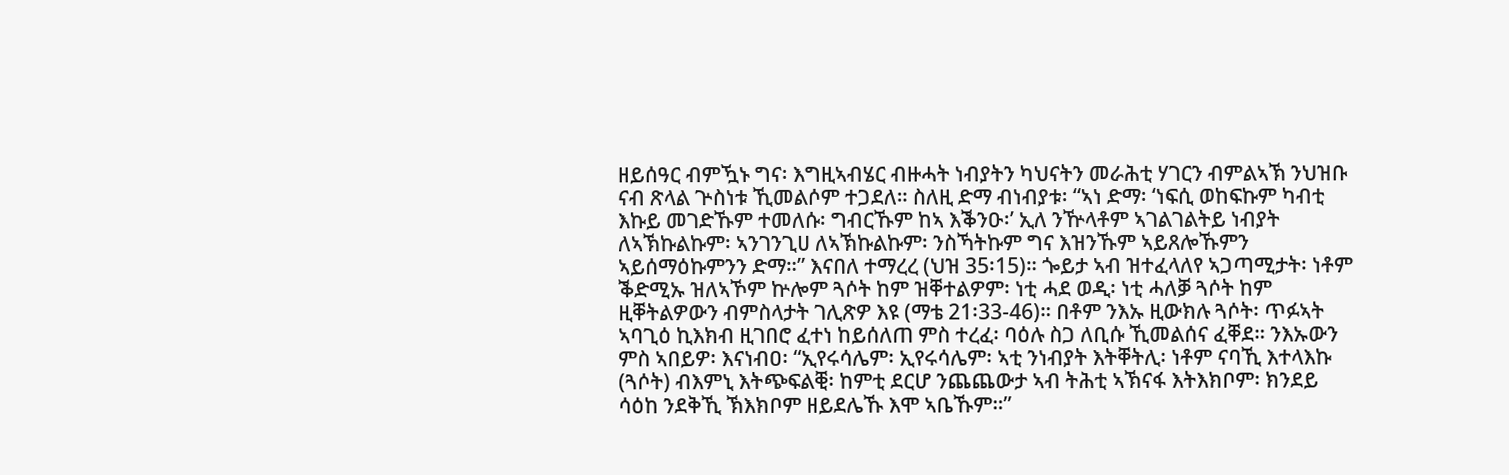ዘይሰዓር ብምዃኑ ግና፡ እግዚኣብሄር ብዙሓት ነብያትን ካህናትን መራሕቲ ሃገርን ብምልኣኽ ንህዝቡ ናብ ጽላል ጕስነቱ ኺመልሶም ተጋደለ። ስለዚ ድማ ብነብያቱ፡ “ኣነ ድማ፡ ‘ነፍሲ ወከፍኩም ካብቲ እኩይ መገድኹም ተመለሱ፡ ግብርኹም ከኣ እቕንዑ፡’ ኢለ ንዅላቶም ኣገልገልትይ ነብያት ለኣኽኩልኩም፡ ኣንገንጊሀ ለኣኽኩልኩም፡ ንስኻትኩም ግና እዝንኹም ኣይጸሎኹምን ኣይሰማዕኩምንን ድማ።” እናበለ ተማረረ (ህዝ 35፡15)። ጐይታ ኣብ ዝተፈላለየ ኣጋጣሚታት፡ ነቶም ቕድሚኡ ዝለኣኾም ኵሎም ጓሶት ከም ዝቐተልዎም፡ ነቲ ሓደ ወዲ፡ ነቲ ሓለቓ ጓሶት ከም ዚቐትልዎውን ብምስላታት ገሊጽዎ እዩ (ማቴ 21፡33-46)። በቶም ንእኡ ዚውክሉ ጓሶት፡ ጥፉኣት ኣባጊዕ ኪእክብ ዚገበሮ ፈተነ ከይሰለጠ ምስ ተረፈ፡ ባዕሉ ስጋ ለቢሱ ኺመልሰና ፈቐደ። ንእኡውን ምስ ኣበይዎ፡ እናነብዐ፡ “ኢየሩሳሌም፡ ኢየሩሳሌም፡ ኣቲ ንነብያት እትቐትሊ፡ ነቶም ናባኺ እተላእኩ (ጓሶት) ብእምኒ እትጭፍልቒ፡ ከምቲ ደርሆ ንጨጨውታ ኣብ ትሕቲ ኣኽናፋ እትእክቦም፡ ክንደይ ሳዕከ ንደቅኺ ኽእክቦም ዘይደሌኹ እሞ ኣቤኹም።”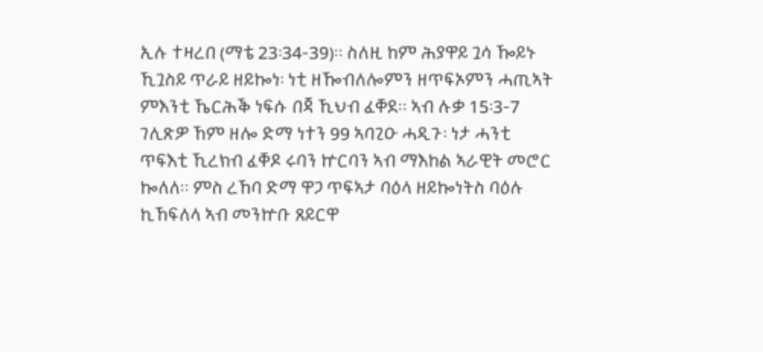ኢሉ ተዛረበ (ማቴ 23፡34-39)። ስለዚ ከም ሕያዋይ ጓሳ ዀይኑ ኺጓስይ ጥራይ ዘይኰነ፡ ነቲ ዘዀብለሎምን ዘጥፍኦምን ሓጢኣት ምእንቲ ኼርሕቕ ነፍሱ በጃ ኺህብ ፈቐደ። ኣብ ሉቃ 15፡3-7 ገሊጽዎ ኸም ዘሎ ድማ ነተን 99 ኣባጊዑ ሓዲጉ፡ ነታ ሓንቲ ጥፍእቲ ኺረክብ ፈቐዶ ሩባን ኵርባን ኣብ ማእከል ኣራዊት መሮር ኰለለ። ምስ ረኸባ ድማ ዋጋ ጥፍኣታ ባዕላ ዘይኰነትስ ባዕሉ ኪኸፍለላ ኣብ መንኵቡ ጸይርዋ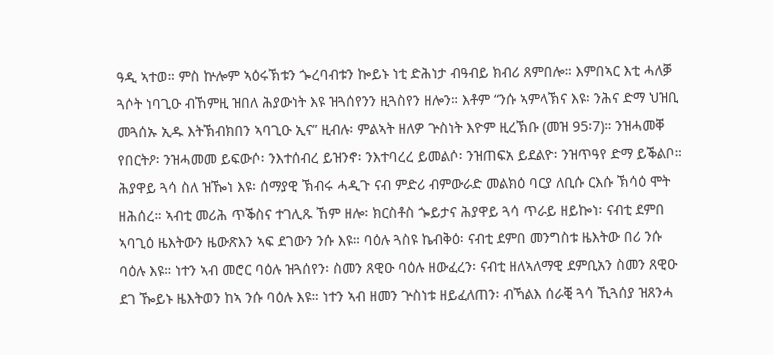ዓዲ ኣተወ። ምስ ኵሎም ኣዕሩኽቱን ጐረባብቱን ኰይኑ ነቲ ድሕነታ ብዓብይ ክብሪ ጸምበሎ። እምበኣር እቲ ሓለቓ ጓሶት ነባጊዑ ብኸምዚ ዝበለ ሕያውነት እዩ ዝጓሰየንን ዚጓስየን ዘሎን። እቶም “ንሱ ኣምላኽና እዩ፡ ንሕና ድማ ህዝቢ መጓሰኡ ኢዱ እትኽብክበን ኣባጊዑ ኢና” ዚብሉ፡ ምልኣት ዘለዎ ጕስነት እዮም ዚረኽቡ (መዝ 95፡7)። ንዝሓመቐ የበርትዖ፡ ንዝሓመመ ይፍውሶ፡ ንእተሰብረ ይዝንኖ፡ ንእተባረረ ይመልሶ፡ ንዝጠፍአ ይደልዮ፡ ንዝጥዓየ ድማ ይቕልቦ። ሕያዋይ ጓሳ ስለ ዝዀነ እዩ፡ ሰማያዊ ኽብሩ ሓዲጉ ናብ ምድሪ ብምውራድ መልክዕ ባርያ ለቢሱ ርእሱ ኽሳዕ ሞት ዘሕሰረ። ኣብቲ መሪሕ ጥቕስና ተገሊጹ ኸም ዘሎ፡ ክርስቶስ ጐይታና ሕያዋይ ጓሳ ጥራይ ዘይኰነ፡ ናብቲ ደምበ ኣባጊዕ ዜእትውን ዜውጽእን ኣፍ ደገውን ንሱ እዩ። ባዕሉ ጓስዩ ኬብቅዕ፡ ናብቲ ደምበ መንግስቱ ዜእትው በሪ ንሱ ባዕሉ እዩ። ነተን ኣብ መሮር ባዕሉ ዝጓሰየን፡ ስመን ጸዊዑ ባዕሉ ዘውፈረን፡ ናብቲ ዘለኣለማዊ ደምቢአን ስመን ጸዊዑ ደገ ዀይኑ ዜእትወን ከኣ ንሱ ባዕሉ እዩ። ነተን ኣብ ዘመን ጕስነቱ ዘይፈለጠን፡ ብኻልእ ሰራቒ ጓሳ ኺጓሰያ ዝጸንሓ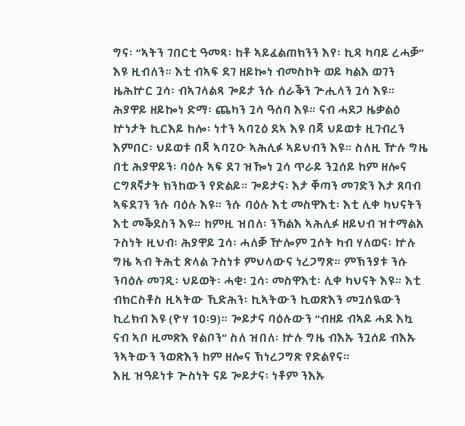ግና፡ “ኣትን ገበርቲ ዓመጻ፡ ከቶ ኣይፈልጠክንን እየ፡ ኪዳ ካባይ ረሓቓ” እዩ ዚብለን። እቲ ብኣፍ ደገ ዘይኰነ ብመስኮት ወይ ካልእ ወገን ዜሕኵር ጓሳ፡ ብኣገላልጻ ጐይታ ንሱ ሰራቕን ጕሒላን ጓሳ እዩ። ሕያዋይ ዘይኰነ ድማ፡ ጨካን ጓሳ ዓሰባ እዩ። ናብ ሓደጋ ዜቃልዕ ኵነታት ኪርእይ ከሎ፡ ነተን ኣባጊዕ ደኣ እዩ በጃ ህይወቱ ዚገብረን እምበር፡ ህይወቱ በጃ ኣባጊዑ ኣሕሊፉ ኣይህብን እዩ። ስለዚ ዅሉ ግዜ በቲ ሕያዋይን፡ ባዕሉ ኣፍ ደገ ዝዀነ ጓሳ ጥራይ ንጓሰይ ከም ዘሎና ርግጸኛታት ክንከውን የድልይ። ጐይታና፡ እታ ቐጣን መገድን እታ ጸባብ ኣፍደገን ንሱ ባዕሉ እዩ። ንሱ ባዕሉ እቲ መስዋእቲ፡ እቲ ሊቀ ካህናትን እቲ መቕደስን እዩ። ከምዚ ዝበለ፡ ንኻልእ ኣሕሊፉ ዘይህብ ዝተማልአ ጉስነት ዚህብ፡ ሕያዋይ ጓሳ፡ ሓለቓ ዅሎም ጓሶት ካብ ሃለወና፡ ኵሉ ግዜ ኣብ ትሕቲ ጽላል ጉስነቱ ምህላውና ነረጋግጽ። ምኽንያቱ ንሱ ንባዕሉ መገዲ፡ ህይወት፡ ሓቂ፡ ጓሳ፡ መስዋእቲ፡ ሊቀ ካህናት እዩ። እቲ ብክርስቶስ ዚኣትው ኺድሕን፡ ኪኣትውን ኪወጽእን መጓሰዪውን ኪረክብ እዩ (ዮሃ 10፡9)። ጐይታና ባዕሉውን “ብዘይ ብኣይ ሓደ እኳ ናብ ኣቦ ዚመጽእ የልቦን” ስለ ዝበለ፡ ኵሉ ግዜ ብእኡ ንጓሰይ ብእኡ ንኣትውን ንወጽእን ከም ዘሎና ኽነረጋግጽ የድልየና።
እዚ ዝዓይነቱ ጕስነት ናይ ጐይታና፡ ነቶም ንእኡ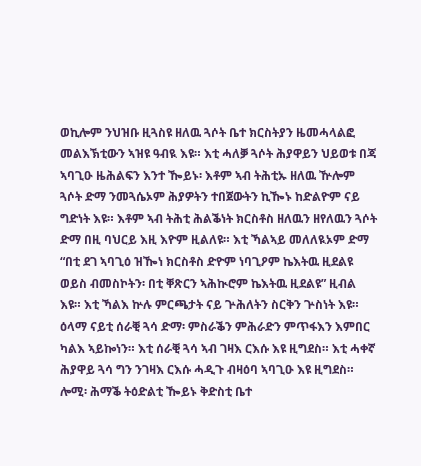ወኪሎም ንህዝቡ ዚጓስዩ ዘለዉ ጓሶት ቤተ ክርስትያን ዜመሓላልፎ መልእኽቲውን ኣዝዩ ዓብዪ እዩ። እቲ ሓለቓ ጓሶት ሕያዋይን ህይወቱ በጃ ኣባጊዑ ዜሕልፍን እንተ ዀይኑ፡ እቶም ኣብ ትሕቲኡ ዘለዉ ዅሎም ጓሶት ድማ ንመጓሴኦም ሕያዎትን ተበጀውትን ኪዀኑ ከድልዮም ናይ ግድነት እዩ። እቶም ኣብ ትሕቲ ሕልቕነት ክርስቶስ ዘለዉን ዘየለዉን ጓሶት ድማ በዚ ባህርይ እዚ እዮም ዚልለዩ። እቲ ኻልኣይ መለለዪኦም ድማ “በቲ ደገ ኣባጊዕ ዝዀነ ክርስቶስ ድዮም ነባጊዖም ኬእትዉ ዚደልዩ ወይስ ብመስኮትን፡ በቲ ቐጽርን ኣሕኲሮም ኬእትዉ ዚደልዩ” ዚብል እዩ። እቲ ኻልእ ኵሉ ምርጫታት ናይ ጕሕለትን ስርቅን ጕስነት እዩ። ዕላማ ናይቲ ሰራቒ ጓሳ ድማ፡ ምስራቕን ምሕራድን ምጥፋእን እምበር ካልእ ኣይኰነን። እቲ ሰራቒ ጓሳ ኣብ ገዛእ ርእሱ እዩ ዚግደስ። እቲ ሓቀኛ ሕያዋይ ጓሳ ግን ንገዛእ ርእሱ ሓዲጉ ብዛዕባ ኣባጊዑ እዩ ዚግደስ። ሎሚ፡ ሕማቕ ትዕድልቲ ዀይኑ ቅድስቲ ቤተ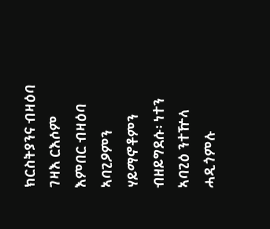ክርስትያንና ብዛዕባ ገዛእ ርእሶም እምበር ብዛዕባ ኣባጊዖምን ሃይማኖቶምን ብዘይግደሱ፡ ነተን ኣባጊዕ ንተዅላ ሓዲጎምሉ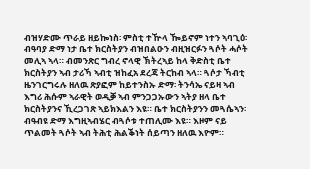ብዝሃድሙ ጥራይ ዘይኰነስ፡ ምስቲ ተዅላ ዀይኖም ነተን ኣባጊዕ፡ ብዓባያ ድማ ነታ ቤተ ክርስትያን ብዝበልዑን ብዚዝርፉን ጓሶት ሓሶት መሊኣ ኣላ። ብመንጽር ግብረ ኖላዊ ኽትረኣይ ከላ ቅድስቲ ቤተ ክርስትያን ኣብ ታሪኻ ኣብቲ ዝከፈአ ደረጃ ትርከብ ኣላ። ጓሶታ ኻብቲ ዜንገርግሩሉ ዘለዉ ጽያፎም ከይተንስኡ ድማ፡ ትንሳኤ ናይዛ ኣብ እግሪ ሕሱም ኣራዊት ወዲቓ ኣብ ምንጋጋኡውን ኣትያ ዘላ ቤተ ክርስትያንና ኺረጋገጽ ኣይክእልን እዩ። ቤተ ክርስትያንን መጓሴኣን፡ ብዓብዩ ድማ እግዚኣብሄር ብጓሶቱ ተጠሊሙ እዩ። እዞም ናይ ጥልመት ጓሶት ኣብ ትሕቲ ሕልቕነት ሰይጣን ዘለዉ እዮም።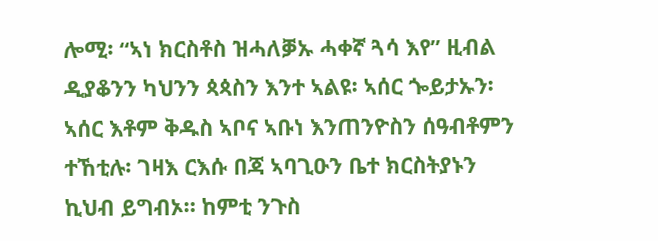ሎሚ፡ “ኣነ ክርስቶስ ዝሓለቓኡ ሓቀኛ ጓሳ እየ” ዚብል ዲያቆንን ካህንን ጳጳስን እንተ ኣልዩ፡ ኣሰር ጐይታኡን፡ ኣሰር እቶም ቅዱስ ኣቦና ኣቡነ እንጠንዮስን ሰዓብቶምን ተኸቲሉ፡ ገዛእ ርእሱ በጃ ኣባጊዑን ቤተ ክርስትያኑን ኪህብ ይግብኦ። ከምቲ ንጉስ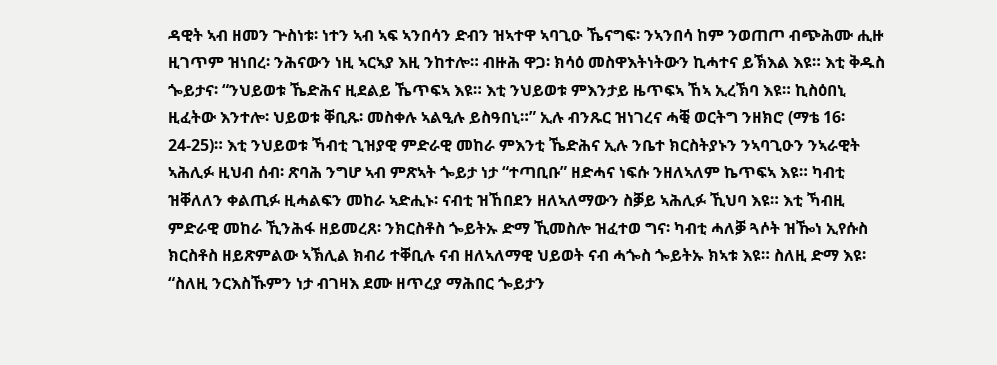ዳዊት ኣብ ዘመን ጕስነቱ፡ ነተን ኣብ ኣፍ ኣንበሳን ድብን ዝኣተዋ ኣባጊዑ ኼናግፍ፡ ንኣንበሳ ከም ንወጠጦ ብጭሕሙ ሒዙ ዚገጥም ዝነበረ፡ ንሕናውን ነዚ ኣርኣያ እዚ ንከተሎ። ብዙሕ ዋጋ፡ ክሳዕ መስዋእትነትውን ኪሓተና ይኽእል እዩ። እቲ ቅዱስ ጐይታና፡ “ንህይወቱ ኼድሕና ዚደልይ ኼጥፍኣ እዩ። እቲ ንህይወቱ ምእንታይ ዜጥፍኣ ኸኣ ኢረኽባ እዩ። ኪስዕበኒ ዚፈትው እንተሎ፡ ህይወቱ ቐቢጹ፡ መስቀሉ ኣልዒሉ ይስዓበኒ።” ኢሉ ብንጹር ዝነገረና ሓቒ ወርትግ ንዘክሮ (ማቴ 16፡24-25)። እቲ ንህይወቱ ኻብቲ ጊዝያዊ ምድራዊ መከራ ምእንቲ ኼድሕና ኢሉ ንቤተ ክርስትያኑን ንኣባጊዑን ንኣራዊት ኣሕሊፉ ዚህብ ሰብ፡ ጽባሕ ንግሆ ኣብ ምጽኣት ጐይታ ነታ “ተጣቢቡ” ዘድሓና ነፍሱ ንዘለኣለም ኬጥፍኣ እዩ። ካብቲ ዝቐለለን ቀልጢፉ ዚሓልፍን መከራ ኣድሒኑ፡ ናብቲ ዝኸበደን ዘለኣለማውን ስቓይ ኣሕሊፉ ኺህባ እዩ። እቲ ኻብዚ ምድራዊ መከራ ኺንሕፋ ዘይመረጸ፡ ንክርስቶስ ጐይትኡ ድማ ኺመስሎ ዝፈተወ ግና፡ ካብቲ ሓለቓ ጓሶት ዝዀነ ኢየሱስ ክርስቶስ ዘይጽምልው ኣኽሊል ክብሪ ተቐቢሉ ናብ ዘለኣለማዊ ህይወት ናብ ሓጐስ ጐይትኡ ክኣቱ እዩ። ስለዚ ድማ እዩ፡ “ስለዚ ንርእስኹምን ነታ ብገዛእ ደሙ ዘጥረያ ማሕበር ጐይታን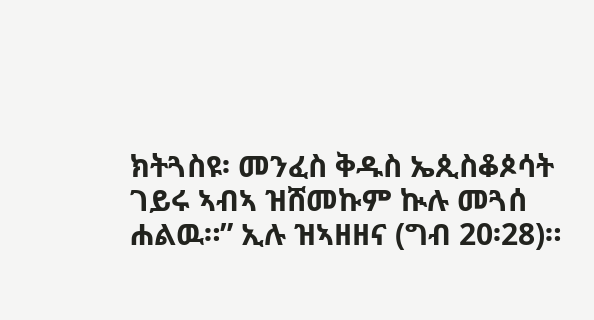ክትጓስዩ፡ መንፈስ ቅዱስ ኤጲስቆጶሳት ገይሩ ኣብኣ ዝሸመኩም ኲሉ መጓሰ ሐልዉ።” ኢሉ ዝኣዘዘና (ግብ 20፡28)።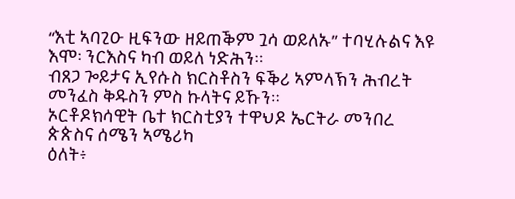“እቲ ኣባጊዑ ዚፍንው ዘይጠቕም ጓሳ ወይለኡ” ተባሂሉልና እዩ እሞ፡ ንርእስና ካብ ወይለ ነድሕን።
ብጸጋ ጐይታና ኢየሱስ ክርስቶስን ፍቕሪ ኣምላኽን ሕብረት መንፈስ ቅዱስን ምስ ኩላትና ይኹን።
ኦርቶዶክሳዊት ቤተ ክርስቲያን ተዋህዶ ኤርትራ መንበረ ጵጵስና ሰሜን ኣሜሪካ
ዕለት፥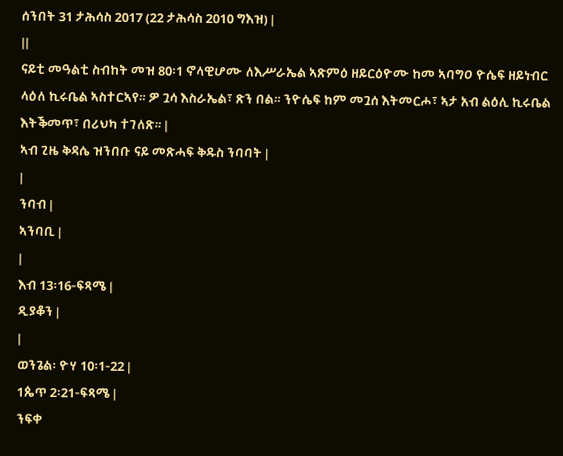ሰንበት 31 ታሕሳስ 2017 (22 ታሕሳስ 2010 ግእዝ) |
||
ናይቲ መዓልቲ ስብከት መዝ 80፡1 ኖላዊሆሙ ለእሥራኤል ኣጽምዕ ዘይርዕዮሙ ከመ ኣባግዐ ዮሴፍ ዘይነብር ላዕለ ኪሩቤል ኣስተርኣየ። ዎ ጓሳ እስራኤል፣ ጽን በል። ንዮሴፍ ከም መጓሰ እትመርሖ፣ ኣታ አብ ልዕሊ ኪሩቤል እትቕመጥ፣ በሪህካ ተገለጽ። |
ኣብ ጊዜ ቅዳሴ ዝንበቡ ናይ መጽሓፍ ቅዱስ ንባባት |
|
ንባብ |
ኣንባቢ |
|
እብ 13፡16-ፍጻሜ |
ዲያቆን |
|
ወንጌል፡ ዮሃ 10፡1-22 |
1ጴጥ 2፡21-ፍጻሜ |
ንፍቀ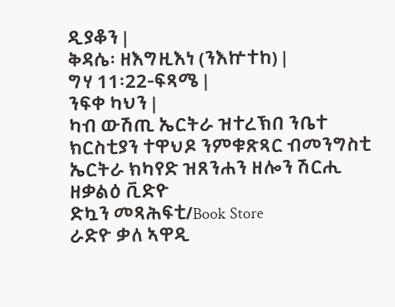ዲያቆን |
ቅዳሴ፡ ዘእግዚእነ (ንእኵተከ) |
ግሃ 11፡22-ፍጻሜ |
ንፍቀ ካህን |
ካብ ውሽጢ ኤርትራ ዝተረኽበ ንቤተ ክርስቲያን ተዋህዶ ንምቁጽጻር ብመንግስቲ ኤርትራ ክካየድ ዝጸንሐን ዘሎን ሽርሒ ዘቃልዕ ቪድዮ
ድኳን መጻሕፍቲ/Book Store
ራድዮ ቃለ ኣዋዲ